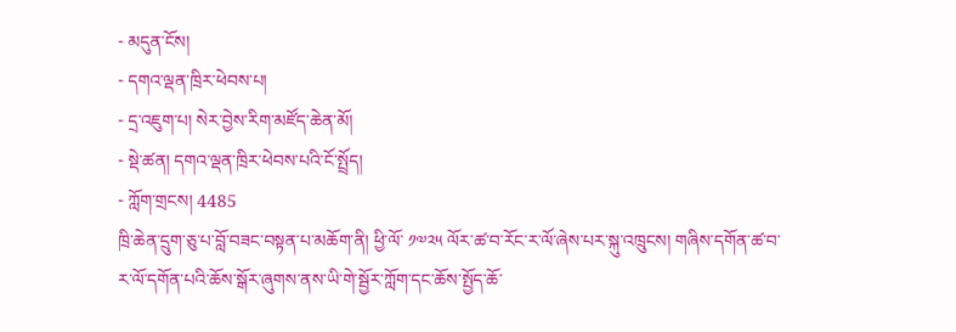- མདུན་ངོས།
- དགའ་ལྡན་ཁྲིར་ཕེབས་པ།
- དྲ་འཇུག་པ། སེར་བྱེས་རིག་མཛོད་ཆེན་མོ།
- སྡེ་ཚན། དགའ་ལྡན་ཁྲིར་ཕེབས་པའི་ངོ་སྤྲོད།
- ཀློག་གྲངས། 4485
ཁྲི་ཆེན་དྲུག་ཅུ་པ་བློ་བཟང་བསྟན་པ་མཆོག་ནི། ཕྱི་ལོ་ ༡༧༢༥ ལོར་ཚ་བ་རོང་ར་ལོ་ཞེས་པར་སྐུ་འཁྲུངས། གཞིས་དགོན་ཚ་བ་ར་ལོ་དགོན་པའི་ཆོས་སྒོར་ཞུགས་ནས་ཡི་གེ་སྦྱོར་ཀློག་དང་ཆོས་སྤྱོད་ཆོ་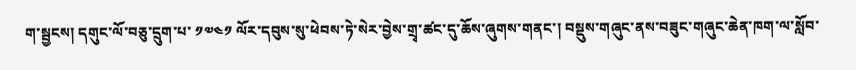ག་སྦྱངས། དགུང་ལོ་བཅུ་དྲུག་པ་ ༡༧༤༡ ལོར་དབུས་སུ་ཕེབས་ཏེ་སེར་བྱེས་གྲྭ་ཚང་དུ་ཆོས་ཞུགས་གནང་། བསྡུས་གཞུང་ནས་བཟུང་གཞུང་ཆེན་ཁག་ལ་སློབ་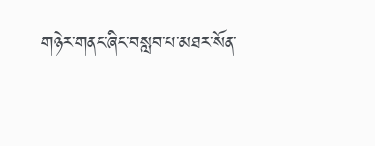གཉེར་གནང་ཞིང་བསླབ་པ་མཐར་སོན་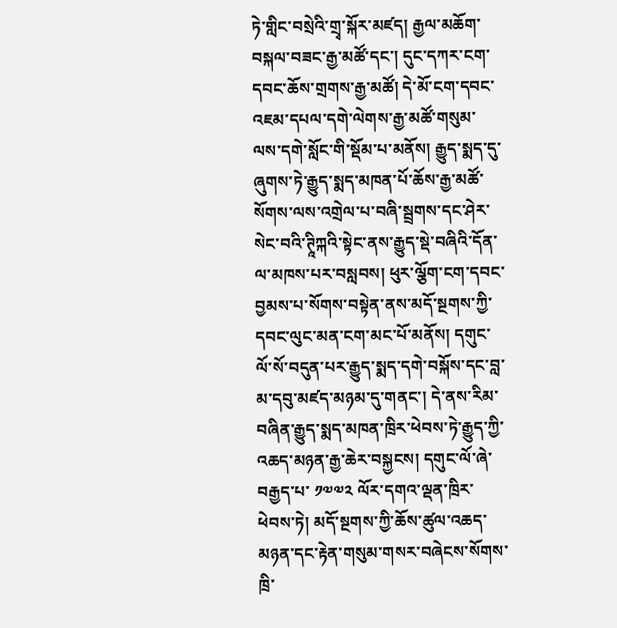ཏེ་གླིང་བསྲེའི་གྲྭ་སྐོར་མཛད། རྒྱལ་མཆོག་བསྐལ་བཟང་རྒྱ་མཚོ་དང་། དུང་དཀར་ངག་དབང་ཆོས་གྲགས་རྒྱ་མཚོ། དེ་མོ་ངག་དབང་འཇམ་དཔལ་དགེ་ལེགས་རྒྱ་མཚོ་གསུམ་ལས་དགེ་སློང་གི་སྡོམ་པ་མནོས། རྒྱུད་སྨད་དུ་ཞུགས་ཏེ་རྒྱུད་སྨད་མཁན་པོ་ཆོས་རྒྱ་མཚོ་སོགས་ལས་འགྲེལ་པ་བཞི་སྦྲགས་དང་ཤེར་སེང་བའི་ཊཱིཀྐའི་སྟེང་ནས་རྒྱུད་སྡེ་བཞིའི་དོན་ལ་མཁས་པར་བསླབས། ཕུར་ལྕོག་ངག་དབང་བྱམས་པ་སོགས་བསྟེན་ནས་མདོ་སྔགས་ཀྱི་དབང་ལུང་མན་ངག་མང་པོ་མནོས། དགུང་ལོ་སོ་བདུན་པར་རྒྱུད་སྨད་དགེ་བསྐོས་དང་བླ་མ་དབུ་མཛད་མཉམ་དུ་གནང་། དེ་ནས་རིམ་བཞིན་རྒྱུད་སྨད་མཁན་ཁྲིར་ཕེབས་ཏེ་རྒྱུད་ཀྱི་འཆད་མཉན་རྒྱ་ཆེར་བསྐྱངས། དགུང་ལོ་ཞེ་བརྒྱད་པ་ ༡༧༧༢ ལོར་དགའ་ལྡན་ཁྲིར་ཕེབས་ཏེ། མདོ་སྔགས་ཀྱི་ཆོས་ཚུལ་འཆད་མཉན་དང་རྟེན་གསུམ་གསར་བཞེངས་སོགས་ཁྲི་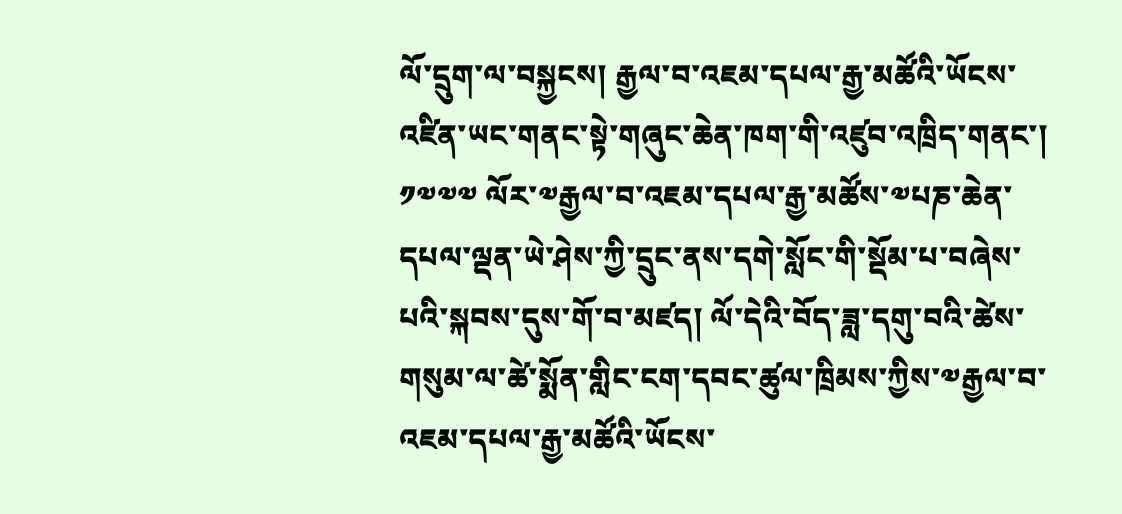ལོ་དྲུག་ལ་བསྐྱངས། རྒྱལ་བ་འཇམ་དཔལ་རྒྱ་མཚོའི་ཡོངས་འཛིན་ཡང་གནང་སྟེ་གཞུང་ཆེན་ཁག་གི་འཛུབ་འཁྲིད་གནང་། ༡༧༧༧ ལོར་༧རྒྱལ་བ་འཇམ་དཔལ་རྒྱ་མཚོས་༧པཎ་ཆེན་དཔལ་ལྡན་ཡེ་ཤེས་ཀྱི་དྲུང་ནས་དགེ་སློང་གི་སྡོམ་པ་བཞེས་པའི་སྐབས་དུས་གོ་བ་མཛད། ལོ་དེའི་བོད་ཟླ་དགུ་བའི་ཚེས་གསུམ་ལ་ཚེ་སྨོན་གླིང་ངག་དབང་ཚུལ་ཁྲིམས་ཀྱིས་༧རྒྱལ་བ་འཇམ་དཔལ་རྒྱ་མཚོའི་ཡོངས་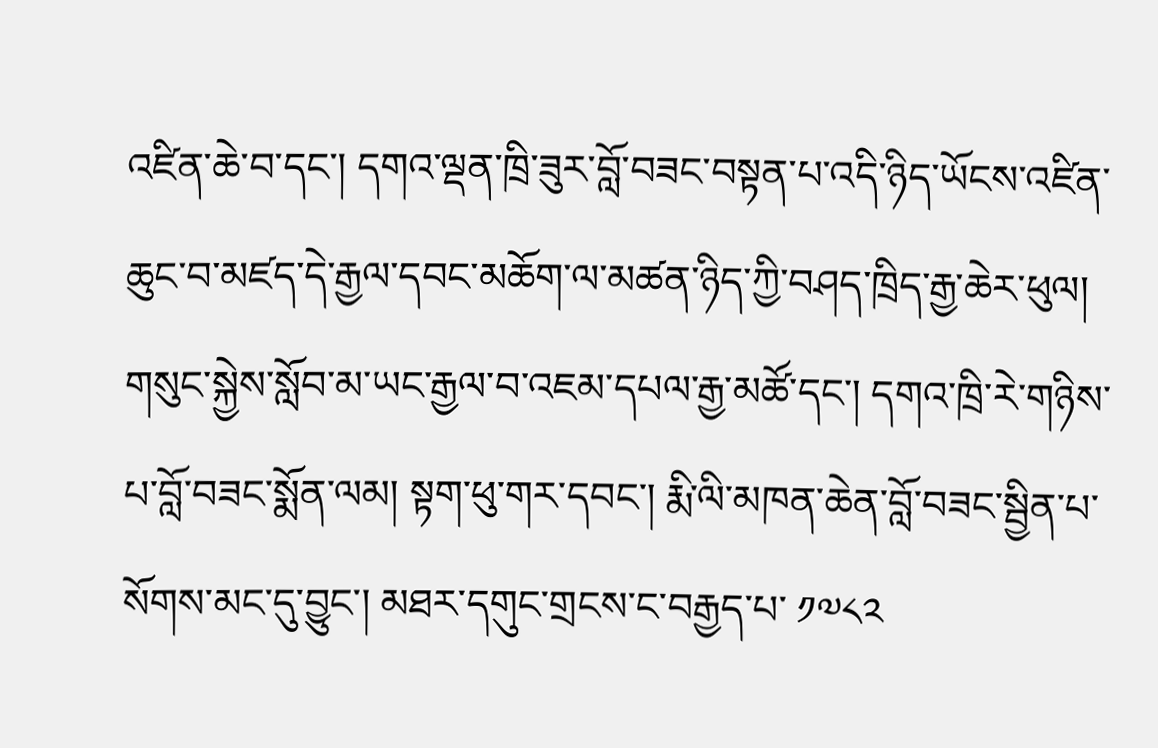འཛིན་ཆེ་བ་དང་། དགའ་ལྡན་ཁྲི་ཟུར་བློ་བཟང་བསྟན་པ་འདི་ཉིད་ཡོངས་འཛིན་ཆུང་བ་མཛད་དེ་རྒྱལ་དབང་མཆོག་ལ་མཚན་ཉིད་ཀྱི་བཤད་ཁྲིད་རྒྱ་ཆེར་ཕུལ། གསུང་སྐྱེས་སློབ་མ་ཡང་རྒྱལ་བ་འཇམ་དཔལ་རྒྱ་མཚོ་དང་། དགའ་ཁྲི་རེ་གཉིས་པ་བློ་བཟང་སྨོན་ལམ། སྟག་ཕུ་གར་དབང་། རྨི་ལི་མཁན་ཆེན་བློ་བཟང་སྦྱིན་པ་སོགས་མང་དུ་བྱུང་། མཐར་དགུང་གྲངས་ང་བརྒྱད་པ་ ༡༧༨༢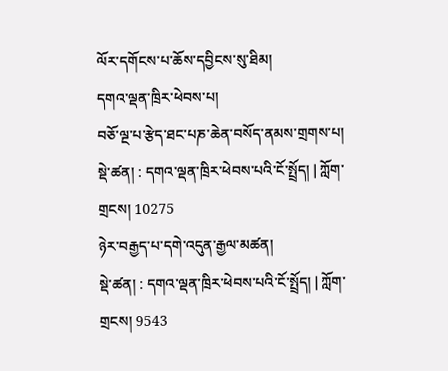ལོར་དགོངས་པ་ཆོས་དབྱིངས་སུ་ཐིམ།
དགའ་ལྡན་ཁྲིར་ཕེབས་པ།
བཅོ་ལྔ་པ་རྩེད་ཐང་པཎ་ཆེན་བསོད་ནམས་གྲགས་པ།
སྡེ་ཚན། : དགའ་ལྡན་ཁྲིར་ཕེབས་པའི་ངོ་སྤྲོད། | ཀློག་གྲངས། 10275
ཉེར་བརྒྱད་པ་དགེ་འདུན་རྒྱལ་མཚན།
སྡེ་ཚན། : དགའ་ལྡན་ཁྲིར་ཕེབས་པའི་ངོ་སྤྲོད། | ཀློག་གྲངས། 9543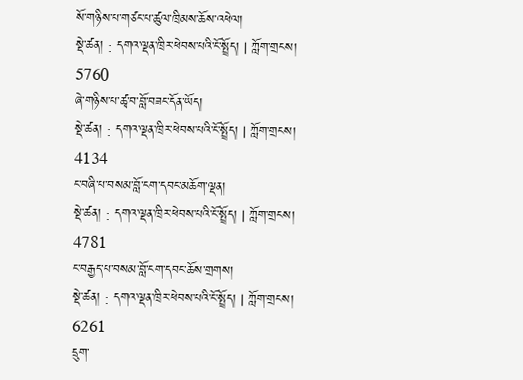སོ་གཉིས་པ་གཙང་པ་ཚུལ་ཁྲིམས་ཆོས་འཕེལ།
སྡེ་ཚན། : དགའ་ལྡན་ཁྲིར་ཕེབས་པའི་ངོ་སྤྲོད། | ཀློག་གྲངས། 5760
ཞེ་གཉིས་པ་ཚྭ་བ་བློ་བཟང་དོན་ཡོད།
སྡེ་ཚན། : དགའ་ལྡན་ཁྲིར་ཕེབས་པའི་ངོ་སྤྲོད། | ཀློག་གྲངས། 4134
ང་བཞི་པ་བསམ་བློ་ངག་དབང་མཆོག་ལྡན།
སྡེ་ཚན། : དགའ་ལྡན་ཁྲིར་ཕེབས་པའི་ངོ་སྤྲོད། | ཀློག་གྲངས། 4781
ང་བརྒྱད་པ་བསམ་བློ་ངག་དབང་ཆོས་གྲགས།
སྡེ་ཚན། : དགའ་ལྡན་ཁྲིར་ཕེབས་པའི་ངོ་སྤྲོད། | ཀློག་གྲངས། 6261
དྲུག་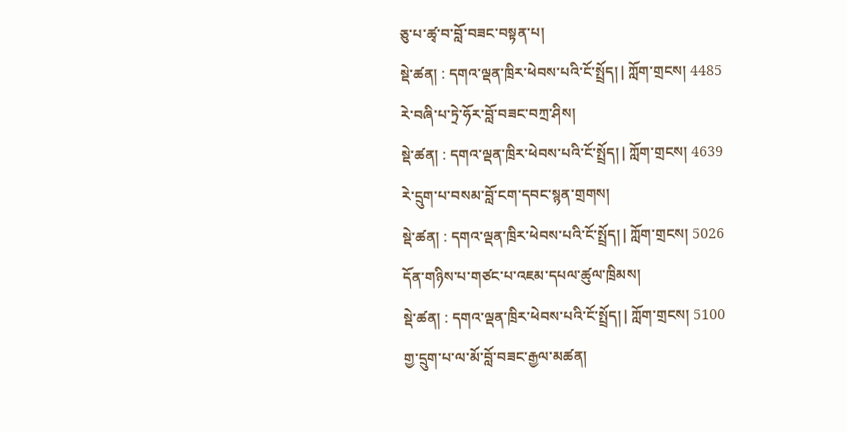ཅུ་པ་ཚྭ་བ་བློ་བཟང་བསྟན་པ།
སྡེ་ཚན། : དགའ་ལྡན་ཁྲིར་ཕེབས་པའི་ངོ་སྤྲོད། | ཀློག་གྲངས། 4485
རེ་བཞི་པ་ཏྲེ་ཧོར་བློ་བཟང་བཀྲ་ཤིས།
སྡེ་ཚན། : དགའ་ལྡན་ཁྲིར་ཕེབས་པའི་ངོ་སྤྲོད། | ཀློག་གྲངས། 4639
རེ་དྲུག་པ་བསམ་བློ་ངག་དབང་སྙན་གྲགས།
སྡེ་ཚན། : དགའ་ལྡན་ཁྲིར་ཕེབས་པའི་ངོ་སྤྲོད། | ཀློག་གྲངས། 5026
དོན་གཉིས་པ་གཙང་པ་འཇམ་དཔལ་ཚུལ་ཁྲིམས།
སྡེ་ཚན། : དགའ་ལྡན་ཁྲིར་ཕེབས་པའི་ངོ་སྤྲོད། | ཀློག་གྲངས། 5100
གྱ་དྲུག་པ་ལ་མོ་བློ་བཟང་རྒྱལ་མཚན།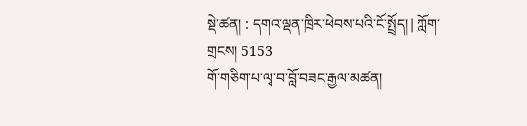སྡེ་ཚན། : དགའ་ལྡན་ཁྲིར་ཕེབས་པའི་ངོ་སྤྲོད། | ཀློག་གྲངས། 5153
གོ་གཅིག་པ་ལྭ་བ་བློ་བཟང་རྒྱལ་མཚན།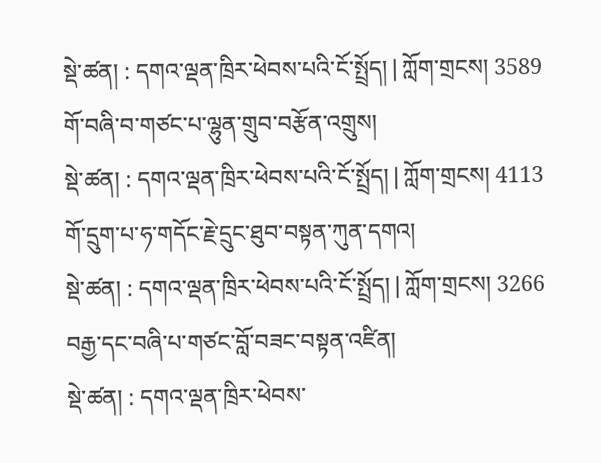སྡེ་ཚན། : དགའ་ལྡན་ཁྲིར་ཕེབས་པའི་ངོ་སྤྲོད། | ཀློག་གྲངས། 3589
གོ་བཞི་བ་གཙང་པ་ལྷུན་གྲུབ་བརྩོན་འགྲུས།
སྡེ་ཚན། : དགའ་ལྡན་ཁྲིར་ཕེབས་པའི་ངོ་སྤྲོད། | ཀློག་གྲངས། 4113
གོ་དྲུག་པ་ཧ་གདོང་རྗེ་དྲུང་ཐུབ་བསྟན་ཀུན་དགའ།
སྡེ་ཚན། : དགའ་ལྡན་ཁྲིར་ཕེབས་པའི་ངོ་སྤྲོད། | ཀློག་གྲངས། 3266
བརྒྱ་དང་བཞི་པ་གཙང་བློ་བཟང་བསྟན་འཛིན།
སྡེ་ཚན། : དགའ་ལྡན་ཁྲིར་ཕེབས་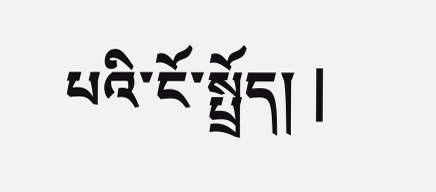པའི་ངོ་སྤྲོད། |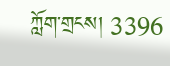ཀློག་གྲངས། 3396